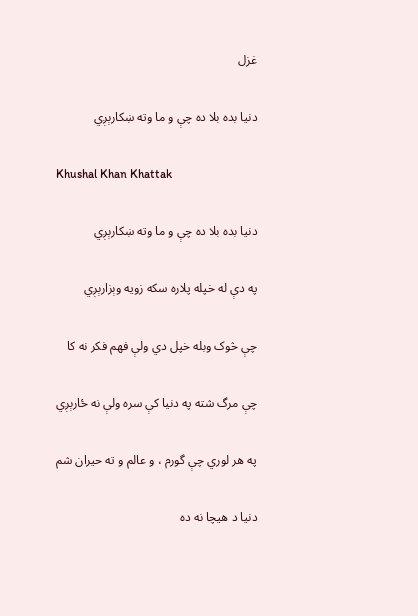غزل

دنيا بده بلا ده چې و ما وته ښکارېږي

Khushal Khan Khattak

دنيا بده بلا ده چې و ما وته ښکارېږي

په دې له خپله پلاره سکه زويه وېزارېږي

چې څوک وبله خپل دي ولې فهم فکر نه کا

چې مرگ شته په دنيا کې سره ولې نه ځارېږي

په هر لوري چې گورم ، و عالم و ته حيران شم

دنيا د هيچا نه ده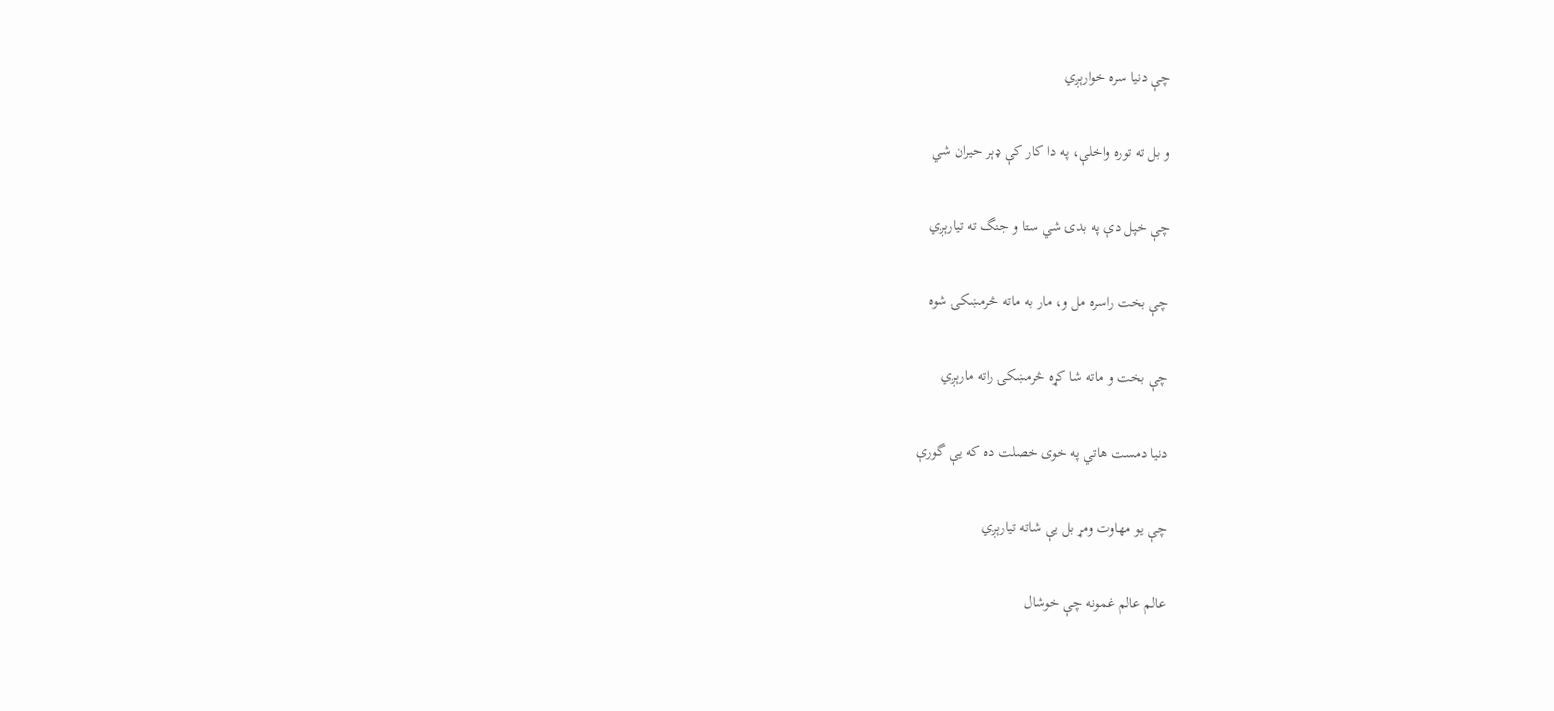چې دنيا سره خوارېږي

و بل ته توره واخلې، په دا کار کې ډېر حيران شي

چې خپل دې په بدۍ شي ستا و جنگ ته تيارېږي

چې بخت راسره مل و، مار به ماته څرمښکۍ شوه

چې بخت و ماته شا کړه څرمښکۍ راته مارېږي

دنيا دمست هاتي په خوی خصلت ده که يې گورې

چې يو مهاوت ومړ بل يې شاته تيارېږي

عالم عالم غمونه چې خوشال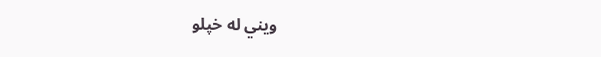ويني له خپلو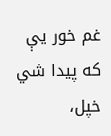غم خور يې که پيدا شي خپل،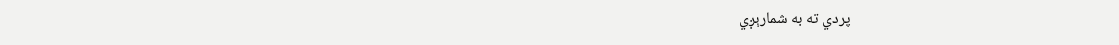پردي ته به شمارېږي